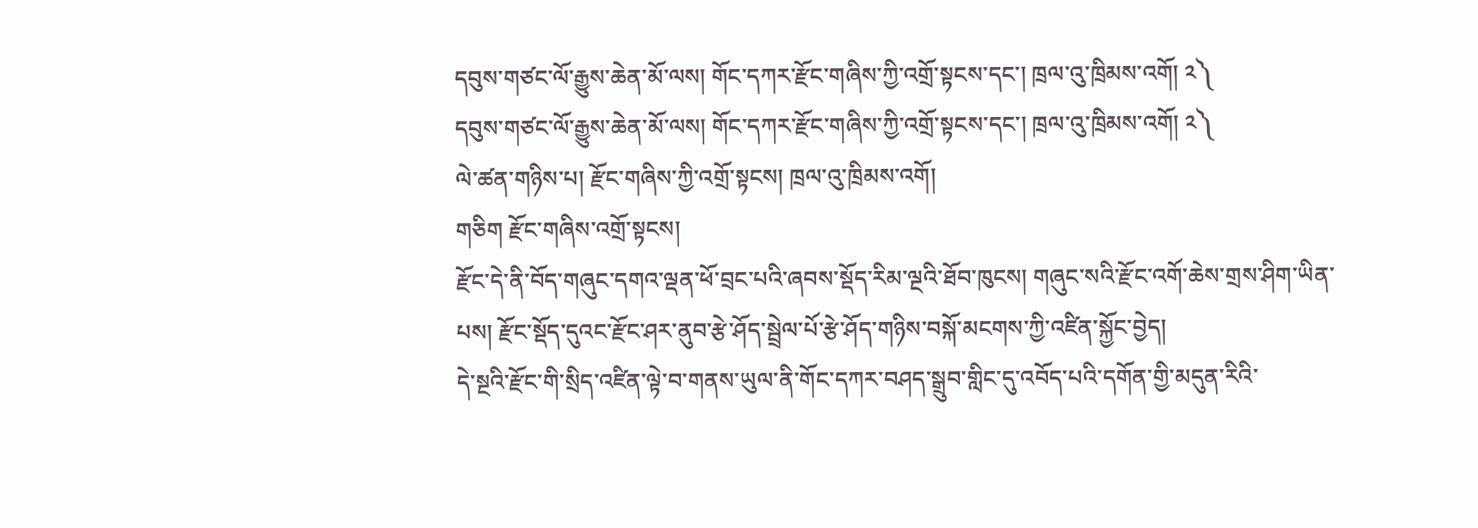དབུས་གཙང་ལོ་རྒྱུས་ཆེན་མོ་ལས། གོང་དཀར་རྫོང་གཞིས་ཀྱི་འགྲོ་སྟངས་དང་། ཁྲལ་འུ་ཁྲིམས་འགོ། ༢༽
དབུས་གཙང་ལོ་རྒྱུས་ཆེན་མོ་ལས། གོང་དཀར་རྫོང་གཞིས་ཀྱི་འགྲོ་སྟངས་དང་། ཁྲལ་འུ་ཁྲིམས་འགོ། ༢༽
ལེ་ཚན་གཉིས་པ། རྫོང་གཞིས་ཀྱི་འགྲོ་སྟངས། ཁྲལ་འུ་ཁྲིམས་འགོ།
གཅིག རྫོང་གཞིས་འགྲོ་སྟངས།
རྫོང་དེ་ནི་བོད་གཞུང་དགའ་ལྡན་ཕོ་བྲང་པའི་ཞབས་སྡོད་རིམ་ལྔའི་ཐོབ་ཁུངས། གཞུང་སའི་རྫོང་འགོ་ཆེས་གྲས་ཤིག་ཡིན་པས། རྫོང་སྡོད་དུའང་རྫོང་ཤར་ནུབ་རྩེ་ཤོད་སྦྲེལ་པོ་རྩེ་ཤོད་གཉིས་བསྐོ་མངགས་ཀྱི་འཛིན་སྐྱོང་བྱེད།
དེ་སྔའི་རྫོང་གི་སྲིད་འཛིན་ལྟེ་བ་གནས་ཡུལ་ནི་གོང་དཀར་བཤད་སྒྲུབ་གླིང་དུ་འབོད་པའི་དགོན་གྱི་མདུན་རིའི་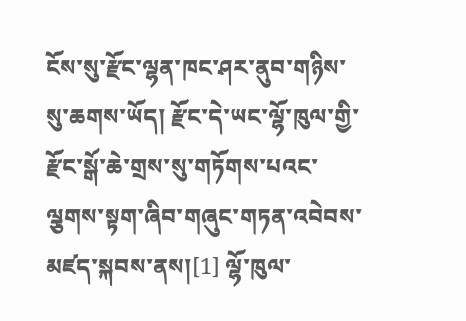ངོས་སུ་རྫོང་ལྷན་ཁང་ཤར་ནུབ་གཉིས་སུ་ཆགས་ཡོད། རྫོང་དེ་ཡང་ལྷོ་ཁུལ་གྱི་རྫོང་སྒོ་ཆེ་གྲས་སུ་གཏོགས་པའང་ལྕགས་སྟག་ཞིབ་གཞུང་གཏན་འབེབས་མཛད་སྐབས་ནས།[1] ལྷོ་ཁུལ་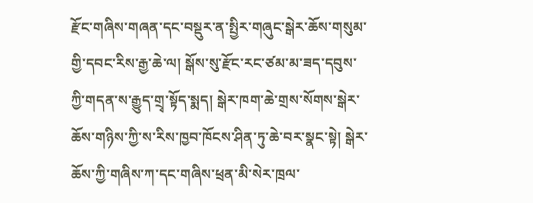རྫོང་གཞིས་གཞན་དང་བསྡུར་ན་སྤྱིར་གཞུང་སྒེར་ཆོས་གསུམ་གྱི་དབང་རིས་རྒྱ་ཆེ་ལ། སྒོས་སུ་རྫོང་རང་ཙམ་མ་ཟད་དབུས་ཀྱི་གདན་ས་རྒྱུད་གྲྭ་སྟོད་སྨད། སྒེར་ཁག་ཆེ་གྲས་སོགས་སྒེར་ཆོས་གཉིས་ཀྱི་ས་རིས་ཁྱབ་ཁོངས་ཤིན་ཏུ་ཆེ་བར་སྣང་སྟེ། སྒེར་ཆོས་ཀྱི་གཞིས་ཀ་དང་གཞིས་ཕྲན་མི་སེར་ཁྲལ་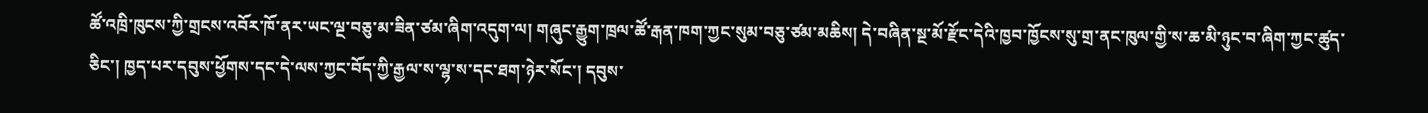ཚོ་འཁྲི་ཁུངས་ཀྱི་གྲངས་འབོར་ཁོ་ནར་ཡང་ལྔ་བཅུ་མ་ཟིན་ཙམ་ཞིག་འདུག་ལ། གཞུང་རྒྱུག་ཁྲལ་ཚོ་རྒན་ཁག་ཀྱང་སུམ་བཅུ་ཙམ་མཆིས། དེ་བཞིན་སྔ་མོ་རྫོང་དེའི་ཁྱབ་ཁྱོངས་སུ་གྲ་ནང་ཁུལ་གྱི་ས་ཆ་མི་ཉུང་བ་ཞིག་ཀྱང་ཚུད་ཅིང་། ཁྱད་པར་དབུས་ཕྱོགས་དང་དེ་ལས་ཀྱང་བོད་ཀྱི་རྒྱལ་ས་ལྷ་ས་དང་ཐག་ཉེར་སོང་། དབུས་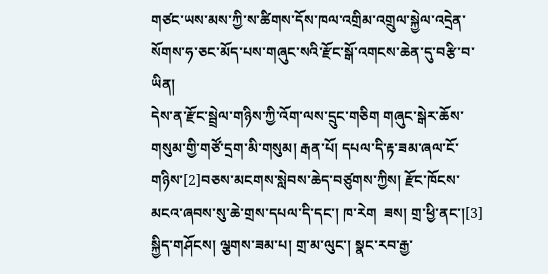གཙང་ཡས་མས་ཀྱི་ས་ཚིགས་དོས་ཁལ་འགྲིམ་འགྲུལ་སྐྱེལ་འདྲེན་སོགས་ཧ་ཅང་མོད་པས་གཞུང་སའི་རྫོང་སྒོ་འགངས་ཆེན་དུ་བརྩི་བ་ཡིན།
དེས་ན་རྫོང་སྦྲེལ་གཉིས་ཀྱི་འོག་ལས་དྲུང་གཅིག གཞུང་སྒེར་ཆོས་གསུམ་གྱི་གཙོ་དྲག་མི་གསུམ། རྒན་པོ། དཔལ་དི་རྟ་ཟམ་ཞལ་ངོ་གཉིས་[2]བཅས་མངགས་སླེབས་ཆེད་བཙུགས་ཀྱིས། རྫོང་ཁོངས་མངའ་ཞབས་སུ་ཆེ་གྲས་དཔལ་དི་དང་། ཁ་རེག  ཟས། གྲ་ཕྱི་ནང་།[3] སྐྱིད་གཤོངས། ལྕགས་ཟམ་པ། གྲ་མ་ལུང་། སྣང་རབ་རྒྱ་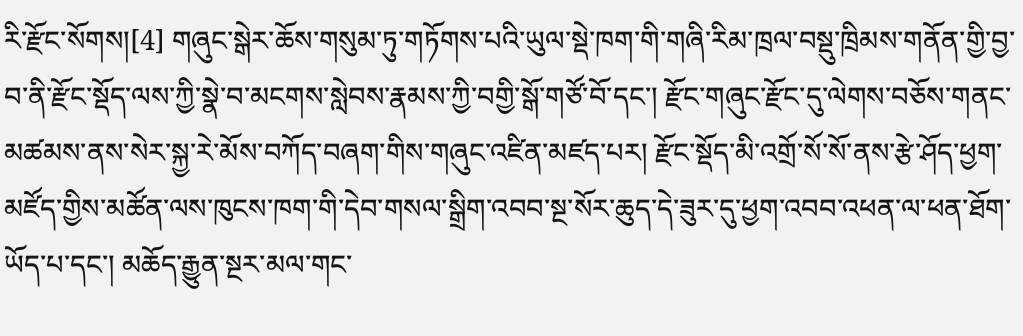རི་རྫོང་སོགས།[4] གཞུང་སྒེར་ཆོས་གསུམ་ཏུ་གཏོགས་པའི་ཡུལ་སྡེ་ཁག་གི་གཞི་རིམ་ཁྲལ་བསྡུ་ཁྲིམས་གནོན་གྱི་བྱ་བ་ནི་རྫོང་སྡོད་ལས་ཀྱི་སྣེ་བ་མངགས་སླེབས་རྣམས་ཀྱི་བགྱི་སྒོ་གཙོ་བོ་དང་། རྫོང་གཞུང་རྫོང་དུ་ལེགས་བཅོས་གནང་མཚམས་ནས་སེར་སྐྱ་རེ་མོས་བཀོད་བཞག་གིས་གཞུང་འཛིན་མཛད་པར། རྫོང་སྡོད་མི་འགྲོ་སོ་སོ་ནས་རྩེ་ཤོད་ཕྱག་མཛོད་གྱིས་མཚོན་ལས་ཁུངས་ཁག་གི་དེབ་གསལ་སྒྲིག་འབབ་སྔ་སོར་ཆུད་དེ་ཟུར་དུ་ཕྱག་འབབ་འཕན་ལ་ཕན་ཐོག་ཡོད་པ་དང་། མཆོད་རྒྱུན་སྔར་མལ་གང་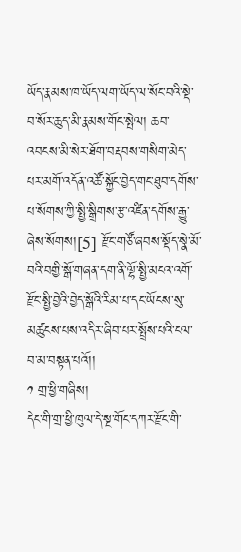ཡོད་རྣམས་ཁ་ཡོད་ལག་ཡོད་ལ་སོང་བའི་སྡེ་བ་སོར་ཆུད་མི་རྣམས་གོང་སྤེལ། ཆབ་འབངས་མི་སེར་ཐོག་བརྡབས་གསིག་མེད་པར་མགོ་འདོན་འཚོ་སྐྱོང་བྱེད་གང་ཐུབ་དགོས་པ་སོགས་ཀྱི་སྤྱི་སྒྲིགས་རྩ་འཛིན་དགོས་རྒྱུ་ཞེས་སོགས།[5] རྫོང་གཙོ་ཞབས་སྡོད་སྣེ་མོ་བའི་བགྱི་སྒོ་གཞན་དག་ནི་ལྷོ་སྤྱི་མངའ་འགོ་རྫོང་སྤྱི་བྱེའི་བྱེད་སྒོའི་རིམ་པ་དང་ཡོངས་སུ་མཚུངས་པས་འདིར་ཞིབ་པར་སྤྲོས་པའི་ངལ་བ་མ་བསྟན་པའོ།།
༡ གྲ་ཕྱི་གཞིས།
དེང་གི་གྲ་ཕྱི་ཁུལ་དེ་སྔ་གོང་དཀར་རྫོང་གི་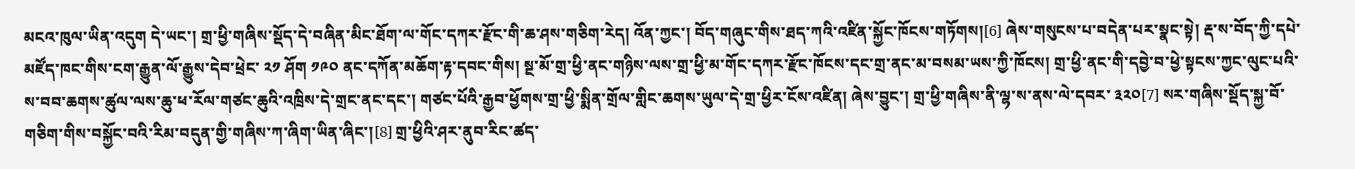མངའ་ཁུལ་ཡིན་འདུག དེ་ཡང་། གྲ་ཕྱི་གཞིས་སྡོད་དེ་བཞིན་མིང་ཐོག་ལ་གོང་དཀར་རྫོང་གི་ཆ་ཤས་གཅིག་རེད། འོན་ཀྱང་། བོད་གཞུང་གིས་ཐད་ཀའི་འཛིན་སྐྱོང་ཁོངས་གཏོགས།[6] ཞེས་གསུངས་པ་བདེན་པར་སྣང་སྟེ། རྡ་ས་བོད་ཀྱི་དཔེ་མཛོད་ཁང་གིས་ངག་རྒྱུན་ལོ་རྒྱུས་དེབ་ཕྲེང་ ༢༡ ཤོག ༡༩༠ ནང་དཀོན་མཆོག་རྟ་དབང་གིས། སྔ་མོ་གྲ་ཕྱི་ནང་གཉིས་ལས་གྲ་ཕྱི་མ་གོང་དཀར་རྫོང་ཁོངས་དང་གྲ་ནང་མ་བསམ་ཡས་ཀྱི་ཁོངས། གྲ་ཕྱི་ནང་གི་དབྱེ་བ་ཕྱེ་སྟངས་ཀྱང་ལུང་པའི་ས་བབ་ཆགས་ཚུལ་ལས་ཆུ་ཕ་རོལ་གཙང་ཆུའི་འཁྲིས་དེ་གྲང་ནང་དང་། གཙང་པོའི་རྒྱབ་ཕྱོགས་གྲ་ཕྱི་སྨིན་གྲོལ་གླིང་ཆགས་ཡུལ་དེ་གྲ་ཕྱིར་ངོས་འཛིན། ཞེས་བྱུང་། གྲ་ཕྱི་གཞིས་ནི་ལྷ་ས་ནས་ལེ་དབར་ ༣༢༠[7] སར་གཞིས་སྡོད་སྐྱ་བོ་གཅིག་གིས་བསྐྱོང་བའི་རིམ་བདུན་གྱི་གཞིས་ཀ་ཞིག་ཡིན་ཞིང་།[8] གྲ་ཕྱིའི་ཤར་ནུབ་རིང་ཚད་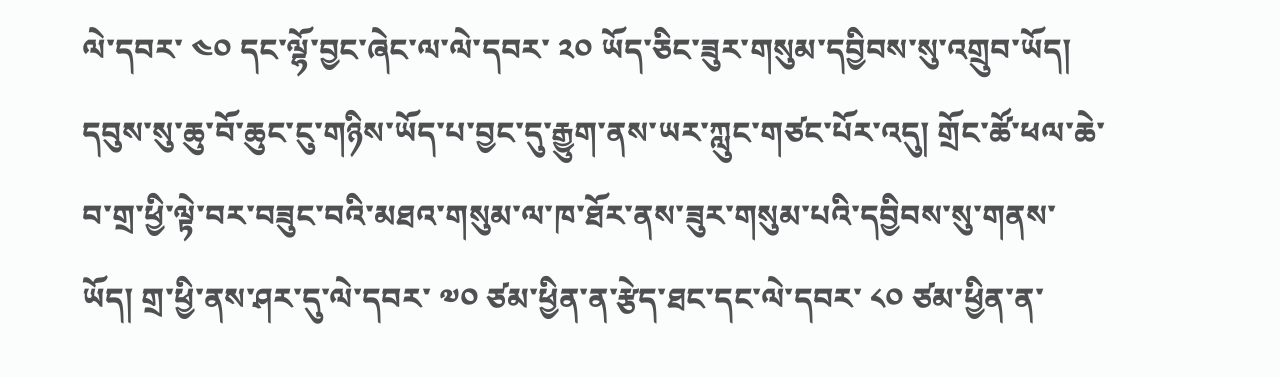ལེ་དབར་ ༤༠ དང་ལྷོ་བྱང་ཞེང་ལ་ལེ་དབར་ ༢༠ ཡོད་ཅིང་ཟུར་གསུམ་དབྱིབས་སུ་འགྲུབ་ཡོད། དབུས་སུ་ཆུ་བོ་ཆུང་ངུ་གཉིས་ཡོད་པ་བྱང་དུ་རྒྱུག་ནས་ཡར་ཀླུང་གཙང་པོར་འདུ། གྲོང་ཚོ་ཕལ་ཆེ་བ་གྲ་ཕྱི་ལྟེ་བར་བཟུང་བའི་མཐའ་གསུམ་ལ་ཁ་ཐོར་ནས་ཟུར་གསུམ་པའི་དབྱིབས་སུ་གནས་ཡོད། གྲ་ཕྱི་ནས་ཤར་དུ་ལེ་དབར་ ༧༠ ཙམ་ཕྱིན་ན་རྩེད་ཐང་དང་ལེ་དབར་ ༨༠ ཙམ་ཕྱིན་ན་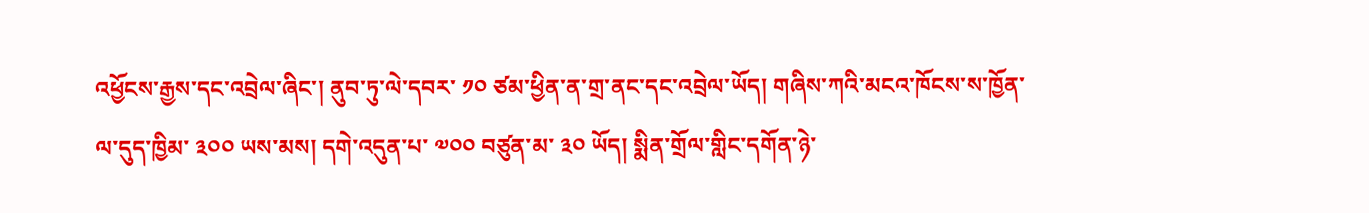འཕྱོངས་རྒྱས་དང་འབྲེལ་ཞིང་། ནུབ་ཏུ་ལེ་དབར་ ༡༠ ཙམ་ཕྱིན་ན་གྲ་ནང་དང་འབྲེལ་ཡོད། གཞིས་ཀའི་མངའ་ཁོངས་ས་ཁྱོན་ལ་དུད་ཁྱིམ་ ༣༠༠ ཡས་མས། དགེ་འདུན་པ་ ༧༠༠ བཙུན་མ་ ༣༠ ཡོད། སྨིན་གྲོལ་གླིང་དགོན་ཉེ་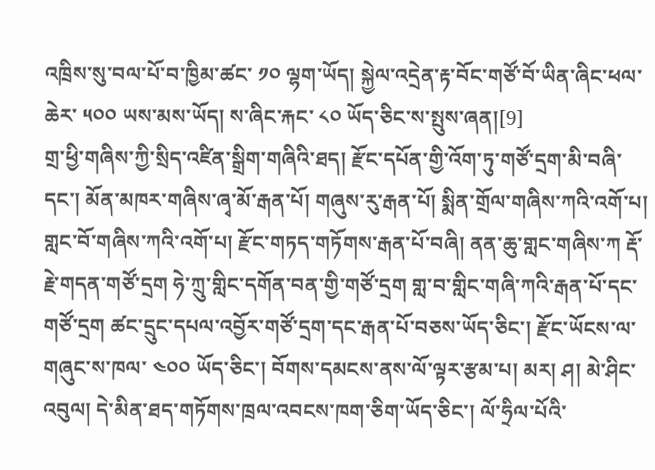འཁྲིས་སུ་བལ་པོ་བ་ཁྱིམ་ཚང་ ༡༠ ལྷག་ཡོད། སྐྱེལ་འདྲེན་རྟ་བོང་གཙོ་བོ་ཡིན་ཞིང་ཕལ་ཆེར་ ༥༠༠ ཡས་མས་ཡོད། ས་ཞིང་རྐང་ ༨༠ ཡོད་ཅིང་ས་སྤུས་ཞན།[9]
གྲ་ཕྱི་གཞིས་ཀྱི་སྲིད་འཛིན་སྒྲིག་གཞིའི་ཐད། རྫོང་དཔོན་གྱི་འོག་ཏུ་གཙོ་དྲག་མི་བཞི་དང་། མོན་མཁར་གཞིས་ཞྭ་མོ་རྒན་པོ། གཞུས་རུ་རྒན་པོ། སྨིན་གྲོལ་གཞིས་ཀའི་འགོ་པ། གླང་བོ་གཞིས་ཀའི་འགོ་པ། རྫོང་གཏད་གཏོགས་རྒན་པོ་བཞི། ནན་ཆུ་གླང་གཞིས་ཀ རྡོ་རྗེ་གདན་གཙོ་དྲག ཧེ་ཀྲུ་གླིང་དགོན་བན་གྱི་གཙོ་དྲག གླ་བ་གླིང་གཞི་ཀའི་རྒན་པོ་དང་གཙོ་དྲག ཚང་དྲུང་དཔལ་འབྱོར་གཙོ་དྲག་དང་རྒན་པོ་བཅས་ཡོད་ཅིང་། རྫོང་ཡོངས་ལ་གཞུང་ས་ཁལ་ ༤༠༠ ཡོད་ཅིང་། བོགས་དམངས་ནས་ལོ་ལྟར་རྩམ་པ། མར། ཤ། མེ་ཤིང་འབུལ། དེ་མིན་ཐད་གཏོགས་ཁྲལ་འབངས་ཁག་ཅིག་ཡོད་ཅིང་། ལོ་ཧྲིལ་པོའི་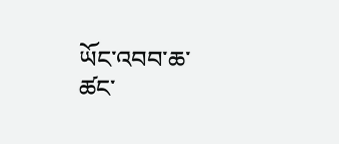ཡོང་འབབ་ཆ་ཚང་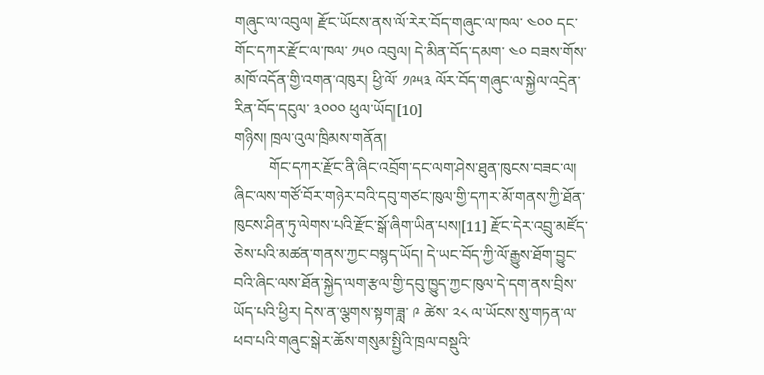གཞུང་ལ་འབུལ། རྫོང་ཡོངས་ནས་ལོ་རེར་བོད་གཞུང་ལ་ཁལ་ ༤༠༠ དང་གོང་དཀར་རྫོང་ལ་ཁལ་ ༡༥༠ འབུལ། དེ་མིན་བོད་དམག་ ༤༠ བཟས་གོས་མཁོ་འདོན་གྱི་འགན་འཁུར། ཕྱི་ལོ་ ༡༩༥༣ ལོར་བོད་གཞུང་ལ་སྐྱེལ་འདྲེན་རིན་བོད་དངུལ་ ༣༠༠༠ ཕུལ་ཡོད།[10]
གཉིས། ཁྲལ་འུལ་ཁྲིམས་གནོན།
         གོང་དཀར་རྫོང་ནི་ཞིང་འབྲོག་དང་ལག་ཤེས་ཐུན་ཁུངས་བཟང་ལ། ཞིང་ལས་གཙོ་བོར་གཉེར་བའི་དབུ་གཙང་ཁུལ་གྱི་དཀར་མོ་གནས་ཀྱི་ཐོན་ཁུངས་ཤིན་ཏུ་ལེགས་པའི་རྫོང་སྒོ་ཞིག་ཡིན་པས།[11] རྫོང་དེར་འབྲུ་མཛོད་ཅེས་པའི་མཚན་གནས་ཀྱང་བསྙད་ཡོད། དེ་ཡང་བོད་ཀྱི་ལོ་རྒྱུས་ཐོག་བྱུང་བའི་ཞིང་ལས་ཐོན་སྐྱེད་ལག་རྩལ་གྱི་དབུ་ཁྱུད་ཀྱང་ཁུལ་དེ་དག་ནས་བྲིས་ཡོད་པའི་ཕྱིར། དེས་ན་ལྕགས་སྟག་ཟླ་ ༩ ཚེས་ ༢༨ ལ་ཡོངས་སུ་གཏན་ལ་ཕབ་པའི་གཞུང་སྒེར་ཆོས་གསུམ་སྤྱིའི་ཁྲལ་བསྡུའི་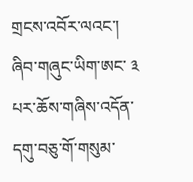གྲངས་འབོར་ལའང་། ཞིབ་གཞུང་ཡིག་ཨང་ ༣ པར་ཆོས་གཞིས་འདོན་དགུ་བཅུ་གོ་གསུམ་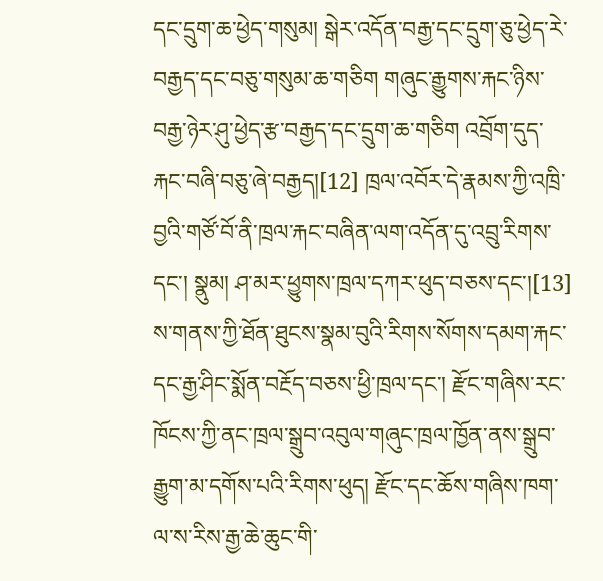དང་དྲུག་ཆ་ཕྱེད་གསུམ། སྒེར་འདོན་བརྒྱ་དང་དྲུག་ཅུ་ཕྱེད་རེ་བརྒྱད་དང་བཅུ་གསུམ་ཆ་གཅིག གཞུང་རྒྱུགས་རྐང་ཉིས་བརྒྱ་ཉེར་ཤུ་ཕྱེད་རྩ་བརྒྱད་དང་དྲུག་ཆ་གཅིག འབྲོག་དུད་རྐང་བཞི་བཅུ་ཞེ་བརྒྱད།[12] ཁྲལ་འབོར་དེ་རྣམས་ཀྱི་འཁྲི་བྱའི་གཙོ་བོ་ནི་ཁྲལ་རྐང་བཞིན་ལག་འདོན་དུ་འབྲུ་རིགས་དང་། སྣུམ། ཤ་མར་ཕྱུགས་ཁྲལ་དཀར་ཕུད་བཅས་དང་།[13] ས་གནས་ཀྱི་ཐོན་ཐུངས་སྣམ་བུའི་རིགས་སོགས་དམག་རྐང་དང་རྒྱ་ཤིང་སྨོན་བརྔོད་བཅས་ཕྱི་ཁྲལ་དང་། རྫོང་གཞིས་རང་ཁོངས་ཀྱི་ནང་ཁྲལ་སྒྲུབ་འབུལ་གཞུང་ཁྲལ་ཁྱོན་ནས་སྒྲུབ་རྒྱུག་མ་དགོས་པའི་རིགས་ཕུད། རྫོང་དང་ཆོས་གཞིས་ཁག་ལ་ས་རིས་རྒྱ་ཆེ་ཆུང་གི་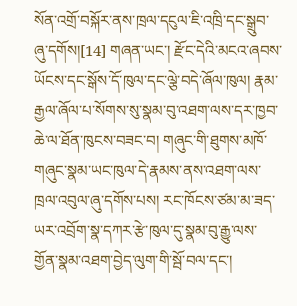སོན་འགྲོ་བསྐོར་ནས་ཁྲལ་དངུལ་ཇི་འཁྲི་དང་སྒྲུབ་ཞུ་དགོས།[14] གཞན་ཡང་། རྫོང་དེའི་མངའ་ཞབས་ཡོངས་དང་སྒོས་དོ་ཁུལ་དང་ལྕེ་བདེ་ཞོལ་ཁུལ། རྣམ་རྒྱལ་ཞོལ་པ་སོགས་སུ་སྣམ་བུ་འཐག་ལས་དར་ཁྱབ་ཆེ་ལ་ཐོན་ཁུངས་བཟང་བ། གཞུང་གི་ཐུགས་མཁོ་གཞུང་སྣམ་ཡང་ཁུལ་དེ་རྣམས་ནས་འཐག་ལས་ཁྲལ་འབུལ་ཞུ་དགོས་པས། རང་ཁོངས་ཙམ་མ་ཟད་ཡར་འབྲོག་སྣ་དཀར་རྩེ་ཁུལ་དུ་སྣམ་བུ་རྒྱུ་ལས་གྱོན་སྣམ་འཐག་བྱེད་ལུག་གི་སྦོ་བལ་དང་།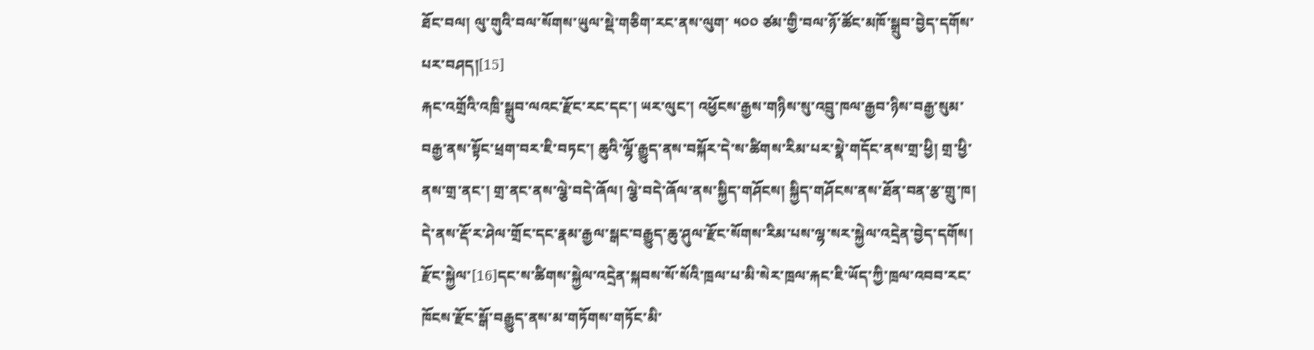ཐོང་བལ། ལུ་གུའི་བལ་སོགས་ཡུལ་སྡེ་གཅིག་རང་ནས་ལུག་ ༥༠༠ ཙམ་གྱི་བལ་ཉོ་ཚོང་མཁོ་སྒྲུབ་བྱེད་དགོས་པར་བཤད།[15]
རྐང་འགྲོའི་འཁྲི་སྒྲུབ་ལའང་རྫོང་རང་དང་། ཡར་ལུང་། འཕྱོངས་རྒྱས་གཉིས་སུ་འབྲུ་ཁལ་རྒྱབ་ཉིས་བརྒྱ་སུམ་བརྒྱ་ནས་སྟོང་ཕྲག་བར་ཇི་བཏང་། ཆུའི་ལྷོ་རྒྱུད་ནས་བསྐོར་དེ་ས་ཚིགས་རིམ་པར་སྣེ་གདོང་ནས་གྲ་ཕྱི། གྲ་ཕྱི་ནས་གྲ་ནང་། གྲ་ནང་ནས་ལྕེ་བདེ་ཞོལ། ལྕེ་བདེ་ཞོལ་ནས་སྐྱིད་གཤོངས། སྐྱིད་གཤོངས་ནས་ཐོན་བན་རྩ་གྲུ་ཁ། དེ་ནས་རྡོ་ར་ཤེལ་གྲོང་དང་རྣམ་རྒྱལ་སྒང་བརྒྱུད་ཆུ་ཤུལ་རྫོང་སོགས་རིམ་པས་ལྷ་སར་སྐྱེལ་འདྲེན་བྱེད་དགོས། རྫོང་སྐྱེལ་[16]དང་ས་ཚིགས་སྐྱེལ་འདྲེན་སྐབས་སོ་སོའི་ཁྲལ་པ་མི་སེར་ཁྲལ་རྐང་ཇི་ཡོད་ཀྱི་ཁྲལ་འབབ་རང་ཁོངས་རྫོང་སྒོ་བརྒྱུད་ནས་མ་གཏོགས་གཏོང་མི་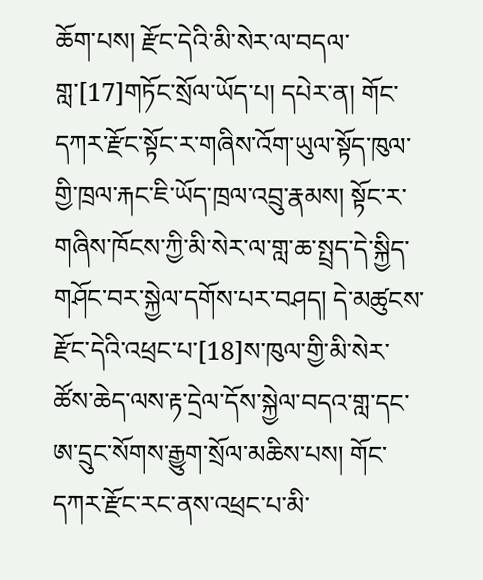ཆོག་པས། རྫོང་དེའི་མི་སེར་ལ་བདལ་གླ་[17]གཏོང་སྲོལ་ཡོད་པ། དཔེར་ན། གོང་དཀར་རྫོང་སྟོང་ར་གཞིས་འོག་ཡུལ་སྟོད་ཁུལ་གྱི་ཁྲལ་རྐང་ཇི་ཡོད་ཁྲལ་འབྲུ་རྣམས། སྟོང་ར་གཞིས་ཁོངས་ཀྱི་མི་སེར་ལ་གླ་ཆ་སྤྲད་དེ་སྐྱིད་གཤོང་བར་སྐྱེལ་དགོས་པར་བཤད། དེ་མཚུངས་རྫོང་དེའི་འཕྲང་པ་[18]ས་ཁུལ་གྱི་མི་སེར་ཚོས་ཆེད་ལས་རྟ་དྲེལ་དོས་སྐྱེལ་བདའ་གླ་དང་ཨ་དྲུང་སོགས་རྒྱུག་སྲོལ་མཆིས་པས། གོང་དཀར་རྫོང་རང་ནས་འཕྲང་པ་མི་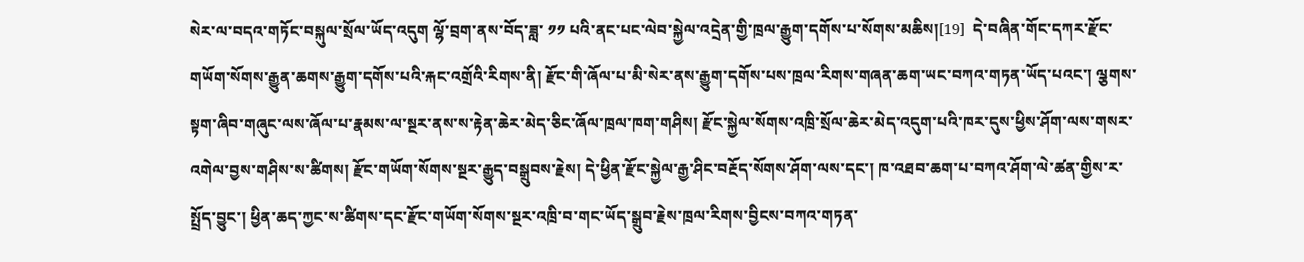སེར་ལ་བདའ་གཏོང་བསྐུལ་སྲོལ་ཡོད་འདུག ལྷོ་བྲག་ནས་བོད་ཟླ་ ༡༡ པའི་ནང་པང་ལེབ་སྐྱེལ་འདྲེན་གྱི་ཁྲལ་རྒྱུག་དགོས་པ་སོགས་མཆིས།[19]  དེ་བཞིན་གོང་དཀར་རྫོང་གཡོག་སོགས་རྒྱུན་ཆགས་རྒྱུག་དགོས་པའི་རྐང་འགྲོའི་རིགས་ནི། རྫོང་གི་ཞོལ་པ་མི་སེར་ནས་རྒྱུག་དགོས་པས་ཁྲལ་རིགས་གཞན་ཆག་ཡང་བཀའ་གཏན་ཡོད་པའང་། ལྕགས་སྟག་ཞིབ་གཞུང་ལས་ཞོལ་པ་རྣམས་ལ་སྔར་ནས་ས་རྟེན་ཆེར་མེད་ཅིང་ཞོལ་ཁྲལ་ཁག་གཤིས། རྫོང་སྐྱེལ་སོགས་འཁྲི་སྲོལ་ཆེར་མེད་འདུག་པའི་ཁར་དུས་ཕྱིས་ཤོག་ལས་གསར་འགེལ་བྱས་གཤིས་ས་ཚིགས། རྫོང་གཡོག་སོགས་སྔར་རྒྱུད་བསྒྲུབས་རྗེས། དེ་ཕྱིན་རྫོང་སྐྱེལ་རྒྱ་ཤིང་བརྔོད་སོགས་ཤོག་ལས་དང་། ཁ་འཐབ་ཆག་པ་བཀའ་ཤོག་ལེ་ཚན་གྱིས་ར་སྤྲོད་བྱུང་། ཕྱིན་ཆད་ཀྱང་ས་ཚིགས་དང་རྫོང་གཡོག་སོགས་སྔར་འཁྲི་བ་གང་ཡོད་སྒྲུབ་རྗེས་ཁྲལ་རིགས་བྱིངས་བཀའ་གཏན་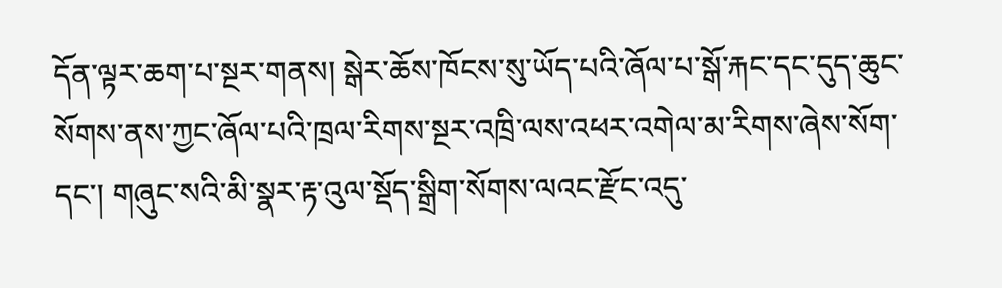དོན་ལྟར་ཆག་པ་སྔར་གནས། སྒེར་ཆོས་ཁོངས་སུ་ཡོད་པའི་ཞོལ་པ་སྒོ་རྐང་དང་དུད་ཆུང་སོགས་ནས་ཀྱང་ཞོལ་པའི་ཁྲལ་རིགས་སྔར་འཁྲི་ལས་འཕར་འགེལ་མ་རིགས་ཞེས་སོག་དང་། གཞུང་སའི་མི་སྣར་རྟ་འུལ་སྡོད་སྒྲིག་སོགས་ལའང་རྫོང་འདུ་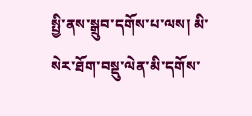སྤྱི་ནས་སྒྲུབ་དགོས་པ་ལས། མི་སེར་ཐོག་བསྡུ་ལེན་མི་དགོས་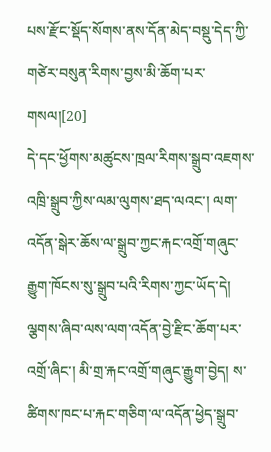པས་རྫོང་སྡོད་སོགས་ནས་དོན་མེད་བསྡུ་དེད་ཀྱི་གཙེར་བསུན་རིགས་བྱས་མི་ཆོག་པར་གསལ།[20]
དེ་དང་ཕྱོགས་མཚུངས་ཁྲལ་རིགས་སྒྲུབ་འཇགས་འཁྲི་སྒྲུབ་ཀྱིས་ལམ་ལུགས་ཐད་ལའང་། ལག་འདོན་སྒེར་ཆོས་ལ་སྒྲུབ་ཀྱང་རྐང་འགྲོ་གཞུང་རྒྱུག་ཁོངས་སུ་སྒྲུབ་པའི་རིགས་ཀྱང་ཡོད་དེ། ལྕགས་ཞིབ་ལས་ལག་འདོན་བྱེ་རྫིང་ཆོག་པར་འགྲོ་ཞིང་། མི་གྲ་རྐང་འགྲོ་གཞུང་རྒྱུག་བྱེད། ས་ཚིགས་ཁང་པ་རྐང་གཅིག་ལ་འདོན་ཕྱེད་སྒྲུབ་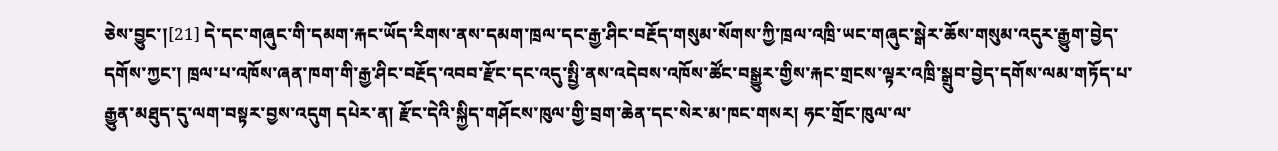ཅེས་བྱུང་།[21] དེ་དང་གཞུང་གི་དམག་རྐང་ཡོད་རིགས་ནས་དམག་ཁྲལ་དང་རྒྱ་ཤིང་བརྔོད་གསུམ་སོགས་ཀྱི་ཁྲལ་འཁྲི་ཡང་གཞུང་སྒེར་ཆོས་གསུམ་འདུར་རྒྱུག་བྱེད་དགོས་ཀྱང་། ཁྲལ་པ་འཁོས་ཞན་ཁག་གི་རྒྱ་ཤིང་བརྔོད་འབབ་རྫོང་དང་འདུ་སྤྱི་ནས་འདེབས་འཁོས་ཚོང་བསྒྱུར་གྱིས་རྐང་གྲངས་ལྟར་འཁྲི་སྒྲུབ་བྱེད་དགོས་ལམ་གཏོད་པ་རྒྱུན་མཐུད་དུ་ལག་བསྟར་བྱས་འདུག དཔེར་ན། རྫོང་དེའི་སྐྱིད་གཤོངས་ཁུལ་གྱི་བྲག་ཆེན་དང་སེར་མ་ཁང་གསར། ཧང་གྲོང་ཁུལ་ལ་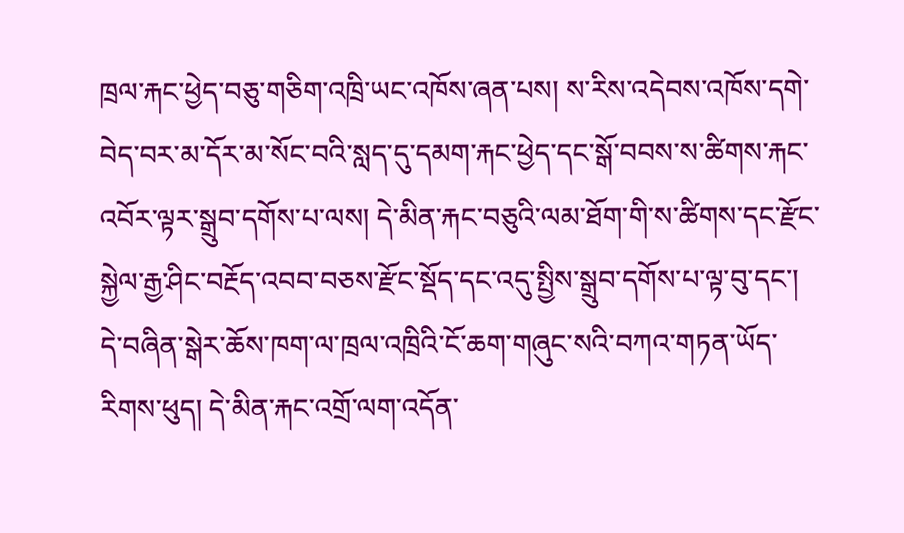ཁྲལ་རྐང་ཕྱེད་བཅུ་གཅིག་འཁྲི་ཡང་འཁོས་ཞན་པས། ས་རིས་འདེབས་འཁོས་དགེ་བེད་བར་མ་དོར་མ་སོང་བའི་སླད་དུ་དམག་རྐང་ཕྱེད་དང་སྒོ་བབས་ས་ཚིགས་རྐང་འབོར་ལྟར་སྒྲུབ་དགོས་པ་ལས། དེ་མིན་རྐང་བཅུའི་ལམ་ཐོག་གི་ས་ཚིགས་དང་རྫོང་སྐྱེལ་རྒྱ་ཤིང་བརྔོད་འབབ་བཅས་རྫོང་སྡོད་དང་འདུ་སྤྱིས་སྒྲུབ་དགོས་པ་ལྟ་བུ་དང་། དེ་བཞིན་སྒེར་ཆོས་ཁག་ལ་ཁྲལ་འཁྲིའི་ངོ་ཆག་གཞུང་སའི་བཀའ་གཏན་ཡོད་རིགས་ཕུད། དེ་མིན་རྐང་འགྲོ་ལག་འདོན་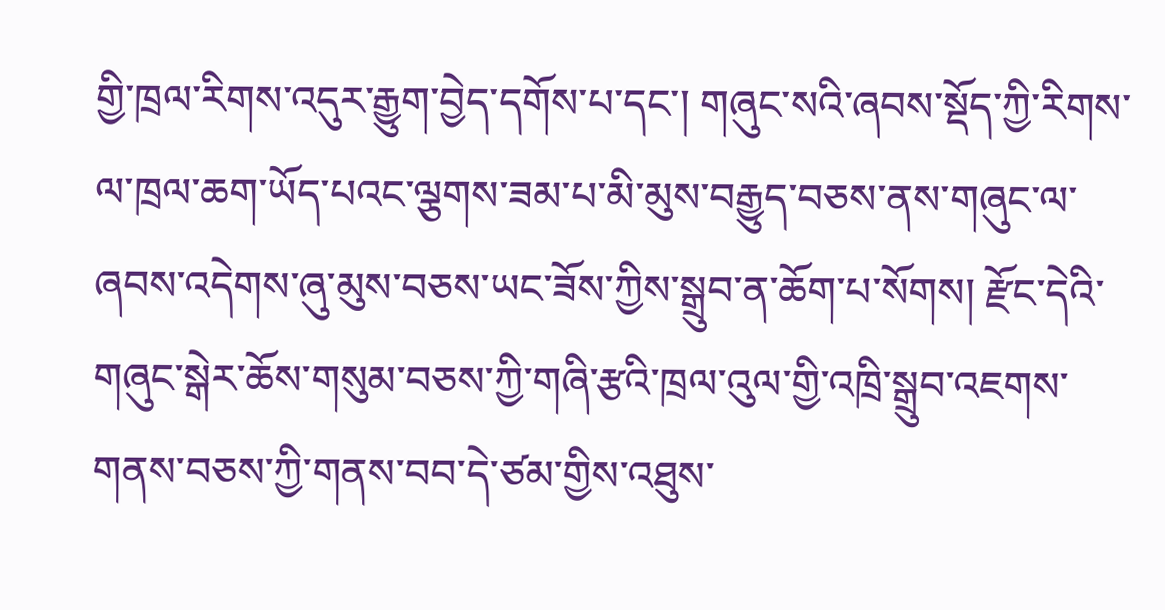གྱི་ཁྲལ་རིགས་འདུར་རྒྱུག་བྱེད་དགོས་པ་དང་། གཞུང་སའི་ཞབས་སྡོད་ཀྱི་རིགས་ལ་ཁྲལ་ཆག་ཡོད་པའང་ལྕགས་ཟམ་པ་མི་མུས་བརྒྱུད་བཅས་ནས་གཞུང་ལ་ཞབས་འདེགས་ཞུ་མུས་བཅས་ཡང་ཟོས་ཀྱིས་སྒྲུབ་ན་ཆོག་པ་སོགས། རྫོང་དེའི་གཞུང་སྒེར་ཆོས་གསུམ་བཅས་ཀྱི་གཞི་རྩའི་ཁྲལ་འུལ་གྱི་འཁྲི་སྒྲུབ་འཇགས་གནས་བཅས་ཀྱི་གནས་བབ་དེ་ཙམ་གྱིས་འཐུས་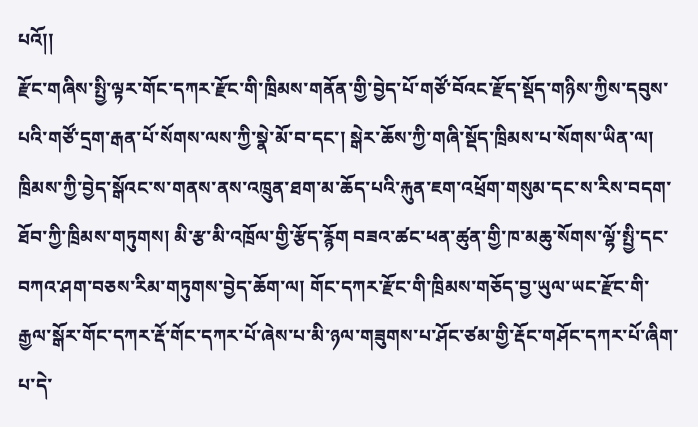པའོ།།
རྫོང་གཞིས་སྤྱི་ལྟར་གོང་དཀར་རྫོང་གི་ཁྲིམས་གནོན་གྱི་བྱེད་པོ་གཙོ་བོའང་རྫོད་སྡོད་གཉིས་ཀྱིས་དབུས་པའི་གཙོ་དྲག་རྒན་པོ་སོགས་ལས་ཀྱི་སྣེ་མོ་བ་དང་། སྒེར་ཆོས་ཀྱི་གཞི་སྡོད་ཁྲིམས་པ་སོགས་ཡིན་ལ། ཁྲིམས་ཀྱི་བྱེད་སྒོའང་ས་གནས་ནས་འཁྲུན་ཐག་མ་ཆོད་པའི་རྐུན་ཇག་འཕྲོག་གསུམ་དང་ས་རིས་བདག་ཐོབ་ཀྱི་ཁྲིམས་གཏུགས། མི་རྩ་མི་འཁྲོལ་གྱི་རྩོད་རྙོག བཟའ་ཚང་ཕན་ཚུན་གྱི་ཁ་མཆུ་སོགས་ལྷོ་སྤྱི་དང་བཀའ་ཤག་བཅས་རིམ་གཏུགས་བྱེད་ཆོག་ལ། གོང་དཀར་རྫོང་གི་ཁྲིམས་གཅོད་བྱ་ཡུལ་ཡང་རྫོང་གི་རྒྱལ་སྒོར་གོང་དཀར་རྡོ་གོང་དཀར་པོ་ཞེས་པ་མི་ཉལ་གཟུགས་པ་ཤོང་ཙམ་གྱི་རྡོང་གཤོང་དཀར་པོ་ཞིག་པ་དེ་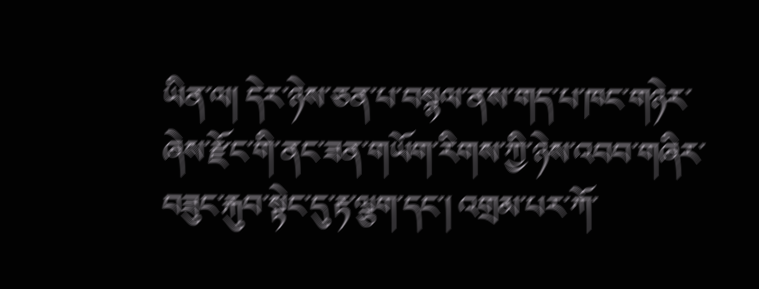ཡིན་ལ། དེར་ཉེས་ཅན་པ་བསྙལ་ནས་གད་པ་ཁང་གཉེར་ཞེས་རྫོང་གི་ནང་ཟན་གཡོག་རིགས་ཀྱི་ཉེས་འབབ་གཞིར་བཟུང་རྐུབ་སྟེང་དུ་རྟ་ལྕག་དང་། འགྲམ་པར་ཀོ་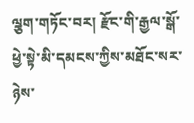ལྕག་གཏོང་བར། རྫོང་གི་རྒྱལ་སྒོ་ཕྱེ་སྟེ་མི་དམངས་ཀྱིས་མཐོང་སར་ཉེས་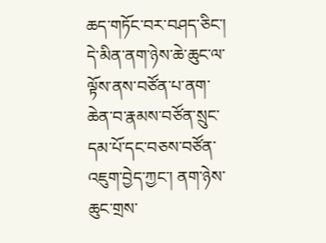ཆད་གཏོང་བར་བཤད་ཅིང་། དེ་མིན་ནག་ཉེས་ཆེ་ཆུང་ལ་ལྟོས་ནས་བཙོན་པ་ནག་ཆེན་བ་རྣམས་བཙོན་སྲུང་དམ་པོ་དང་བཅས་བཙོན་འཇུག་བྱེད་ཀྱང་། ནག་ཉེས་ཆུང་གྲས་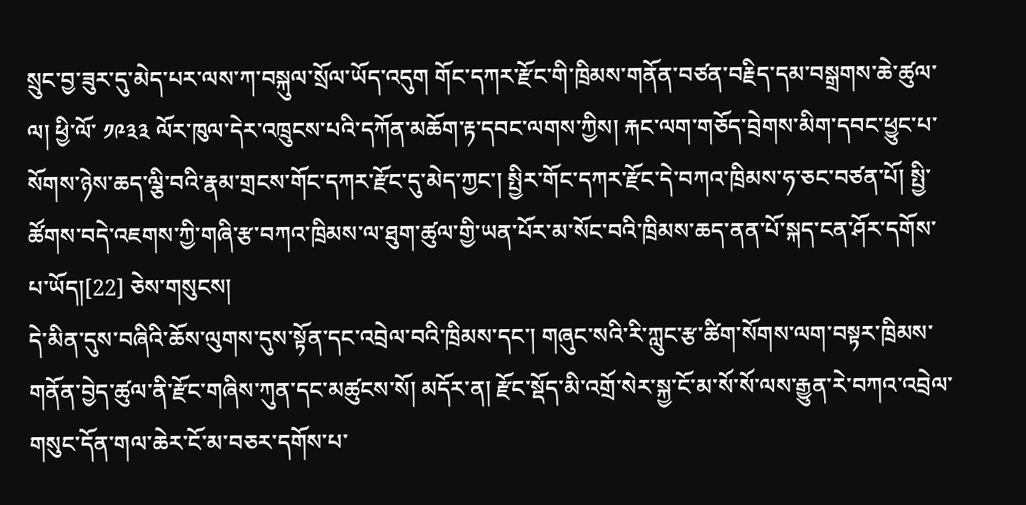སྲུང་བྱ་ཟུར་དུ་མེད་པར་ལས་ཀ་བསྐུལ་སྲོལ་ཡོད་འདུག གོང་དཀར་རྫོང་གི་ཁྲིམས་གནོན་བཙན་བརྗིད་དམ་བསྒྲགས་ཆེ་ཚུལ་ལ། ཕྱི་ལོ་ ༡༩༣༣ ལོར་ཁུལ་དེར་འཁྲུངས་པའི་དཀོན་མཆོག་རྟ་དབང་ལགས་ཀྱིས། རྐང་ལག་གཅོད་བྲེགས་མིག་དབང་ཕྱུང་པ་སོགས་ཉེས་ཆད་ལྕི་བའི་རྣམ་གྲངས་གོང་དཀར་རྫོང་དུ་མེད་ཀྱང་། སྤྱིར་གོང་དཀར་རྫོང་དེ་བཀའ་ཁྲིམས་ཧ་ཅང་བཙན་པོ། སྤྱི་ཚོགས་བདེ་འཇགས་ཀྱི་གཞི་རྩ་བཀའ་ཁྲིམས་ལ་ཐུག་ཚུལ་གྱི་ཡན་པོར་མ་སོང་བའི་ཁྲིམས་ཆད་ནན་པོ་སྐད་ངན་ཤོར་དགོས་པ་ཡོད།[22] ཅེས་གསུངས།
དེ་མིན་དུས་བཞིའི་ཆོས་ལུགས་དུས་སྟོན་དང་འབྲེལ་བའི་ཁྲིམས་དང་། གཞུང་སའི་རི་ཀླུང་རྩ་ཚིག་སོགས་ལག་བསྟར་ཁྲིམས་གནོན་བྱེད་ཚུལ་ནི་རྫོང་གཞིས་ཀུན་དང་མཚུངས་སོ། མདོར་ན། རྫོང་སྡོད་མི་འགྲོ་སེར་སྐྱ་ངོ་མ་སོ་སོ་ལས་རྒྱུན་རེ་བཀའ་འབྲེལ་གསུང་དོན་གལ་ཆེར་ངོ་མ་བཅར་དགོས་པ་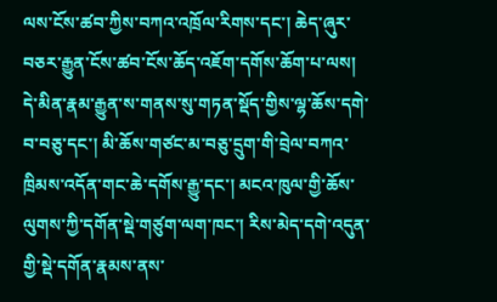ལས་ངོས་ཚབ་ཀྱིས་བཀའ་འཁྲོལ་རིགས་དང་། ཆེད་ཞུར་བཅར་རྒྱུན་ངོས་ཚབ་ངོས་ཆོད་འཇོག་དགོས་ཆོག་པ་ལས། དེ་མིན་རྣམ་རྒྱུན་ས་གནས་སུ་གཏན་སྡོད་གྱིས་ལྷ་ཆོས་དགེ་བ་བཅུ་དང་། མི་ཆོས་གཙང་མ་བཅུ་དྲུག་གི་བྲེལ་བཀའ་ཁྲིམས་འདོན་གང་ཆེ་དགོས་རྒྱུ་དང་། མངའ་ཁུལ་གྱི་ཆོས་ལུགས་ཀྱི་དགོན་སྡེ་གཙུག་ལག་ཁང་། རིས་མེད་དགེ་འདུན་གྱི་སྡེ་དགོན་རྣམས་ནས་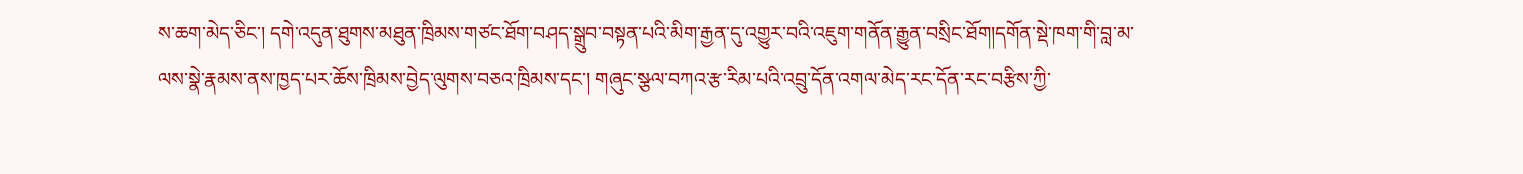ས་ཆག་མེད་ཅིང་། དགེ་འདུན་ཐུགས་མཐུན་ཁྲིམས་གཙང་ཐོག་བཤད་སྒྲུབ་བསྟན་པའི་མིག་རྒྱན་དུ་འགྱུར་བའི་འཇུག་གནོན་རྒྱུན་བསྲིང་ཐོག།དགོན་སྡེ་ཁག་གི་བླ་མ་ལས་སྣེ་རྣམས་ནས་ཁྱད་པར་ཆོས་ཁྲིམས་བྱེད་ལུགས་བཅའ་ཁྲིམས་དང་། གཞུང་སྩལ་བཀའ་རྩ་རིམ་པའི་འབྲུ་དོན་འགལ་མེད་རང་དོན་རང་བརྩིས་ཀྱི་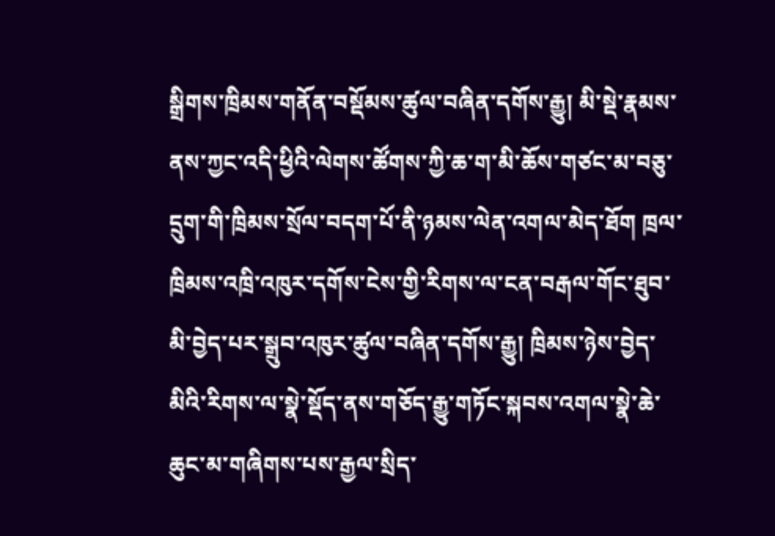སྒྲིགས་ཁྲིམས་གནོན་བསྡོམས་ཚུལ་བཞིན་དགོས་རྒྱུ། མི་སྡེ་རྣམས་ནས་ཀྱང་འདི་ཕྱིའི་ལེགས་ཚོགས་ཀྱི་ཆ་ག་མི་ཆོས་གཙང་མ་བཅུ་དྲུག་གི་ཁྲིམས་སྲོལ་བདག་པོ་ནི་ཉམས་ལེན་འགལ་མེད་ཐོག ཁྲལ་ཁྲིམས་འཁྲི་འཁུར་དགོས་ངེས་གྱི་རིགས་ལ་ངན་བརྒལ་གོང་ཐུབ་མི་བྱེད་པར་སྒྲུབ་འཁུར་ཚུལ་བཞིན་དགོས་རྒྱུ། ཁྲིམས་ཉེས་བྱེད་མིའི་རིགས་ལ་སྣེ་སྡོད་ནས་གཅོད་རྒྱུ་གཏོང་སྐབས་འགལ་སྣེ་ཆེ་ཆུང་མ་གཞིགས་པས་རྒྱལ་སྲིད་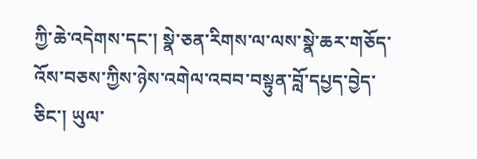ཀྱི་ཆེ་འདེགས་དང་། སྣེ་ཅན་རིགས་ལ་ལས་སྣེ་ཆར་གཅོད་འོས་བཅས་ཀྱིས་ཉེས་འགེལ་འབབ་བསྟུན་བློ་དཔྱད་བྱེད་ཅིང་། ཡུལ་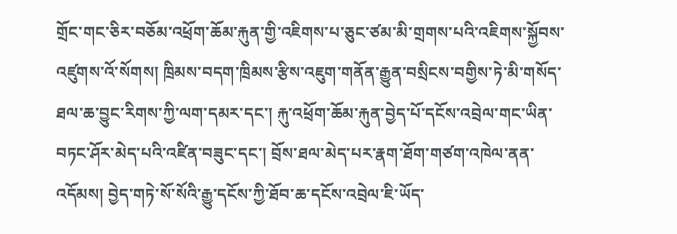གྲོང་གང་ཅིར་བཅོམ་འཕྲོག་ཆོམ་རྐུན་གྱི་འཇིགས་པ་ཅུང་ཙམ་མི་གྲགས་པའི་འཇིགས་སྐྱོབས་འཛུགས་འོ་སོགས། ཁྲིམས་བདག་ཁྲིམས་རྩིས་འཇུག་གནོན་རྒྱུན་བསྲིངས་བགྱིས་ཏེ་མི་གསོད་ཐལ་ཆ་བྱུང་རིགས་ཀྱི་ལག་དམར་དང་། རྐུ་འཕྲོག་ཆོམ་རྐུན་བྱེད་པོ་དངོས་འབྲེལ་གང་ཡིན་བཏང་ཤོར་མེད་པའི་འཛིན་བཟུང་དང་། བྲོས་ཐལ་མེད་པར་རྣག་ཐོག་གཙག་འཁེལ་ནན་འདོམས། བྱེད་གཏེ་སོ་སོའི་རྒྱུ་དངོས་ཀྱི་ཐོབ་ཆ་དངོས་འབྲེལ་ཇི་ཡོད་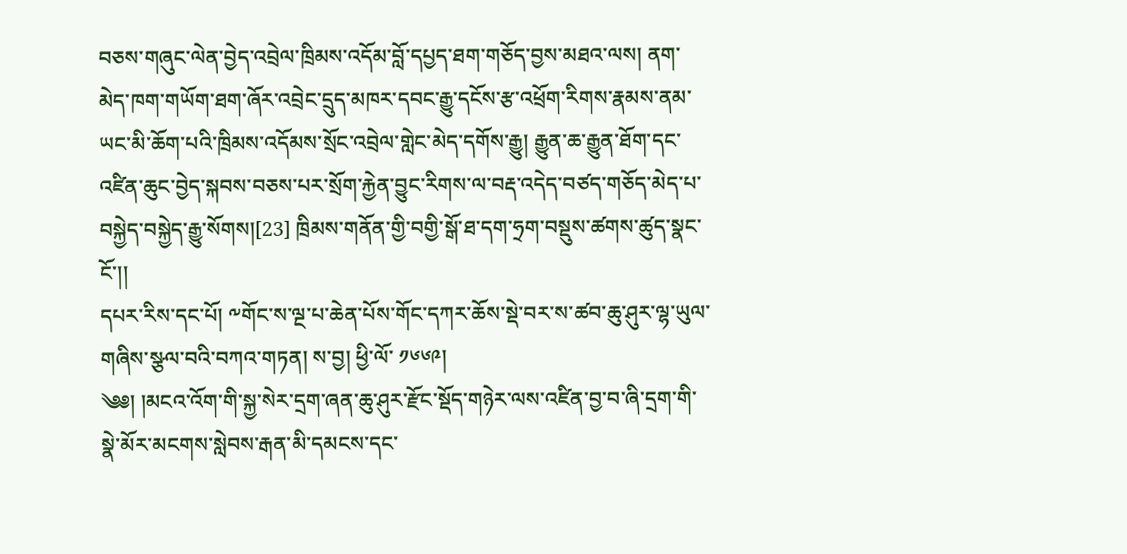བཅས་གཞུང་ལེན་བྱེད་འབྲེལ་ཁྲིམས་འདོམ་བློ་དཔྱད་ཐག་གཅོད་བྱས་མཐའ་ལས། ནག་མེད་ཁག་གཡོག་ཐག་ཞོར་འབྲེང་དྲུད་མཁར་དབང་རྒྱུ་དངོས་རྩ་འཕྲོག་རིགས་རྣམས་ནམ་ཡང་མི་ཆོག་པའི་ཁྲིམས་འདོམས་སྲོང་འབྲེལ་གླེང་མེད་དགོས་རྒྱུ། རྒྱུན་ཆ་རྒྱུན་ཐོག་དང་འཛིན་ཆུང་བྱེད་སྐབས་བཅས་པར་སྲོག་རྐྱེན་བྱུང་རིགས་ལ་བརྡ་འདེད་བཙད་གཅོད་མེད་པ་བསྐྱེད་བསྐྱེད་རྒྱུ་སོགས།[23] ཁྲིམས་གནོན་གྱི་བགྱི་སྒོ་ཐ་དག་ཧྲག་བསྡུས་ཚགས་ཚུད་སྣང་ངོ་།།
དཔར་རིས་དང་པོ། ༸གོང་ས་ལྔ་པ་ཆེན་པོས་གོང་དཀཪ་ཆོས་སྡེ་བཪ་ས་ཚབ་ཆུ་ཤུཪ་ལྷ་ཡུལ་གཞིས་སྩལ་བའི་བཀའ་གཏན། ས་བྱ། ཕྱི་ལོ་ ༡༦༦༩།
༄༅། །མངའ་འོག་གི་སྐྱ་སེཪ་དྲག་ཞན་ཆུ་ཤུཪ་རྫོང་སྡོད་གཉེཪ་ལས་འཛིན་བྱ་བ་ཞི་དྲག་གི་སྣེ་མོཪ་མངགས་སླེབས་རྒན་མི་དམངས་དང་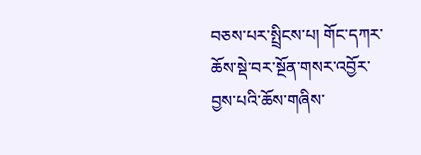བཅས་པཪ་སྤྲིངས་པ། གོང་དཀཪ་ཆོས་སྡེ་བཪ་སྔོན་གསཪ་འབྱོཪ་བྱས་པའི་ཆོས་གཞིས་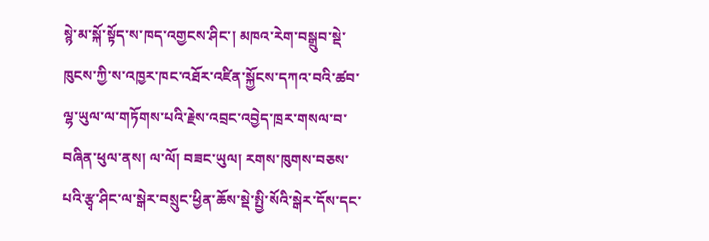སྙེ་མ་སྐོ་སྟོད་ས་ཁད་འགྱངས་ཤིང་། མཁའ་ཪེག་བསྒྲུབ་སྡེ་ཁུངས་ཀྱི་ས་འཁྱཪ་ཁང་འཐོཪ་འཛིན་སྐྱོངས་དཀའ་བའི་ཚབ་ལྷ་ཡུལ་ལ་གཏོགས་པའི་རྗེས་འབྲང་འབྱེད་ཁྲཪ་གསལ་བ་བཞིན་ཕུལ་ནས། ལ་ལོ། བཟང་ཡུལ། ཪགས་ཁུགས་བཅས་པའི་རྩྭ་ཤིང་ལ་སྒེཪ་བསྲུང་ཕྱིན་ཆོས་སྡེ་སྤྱི་སོའི་སྒེཪ་དོས་དང་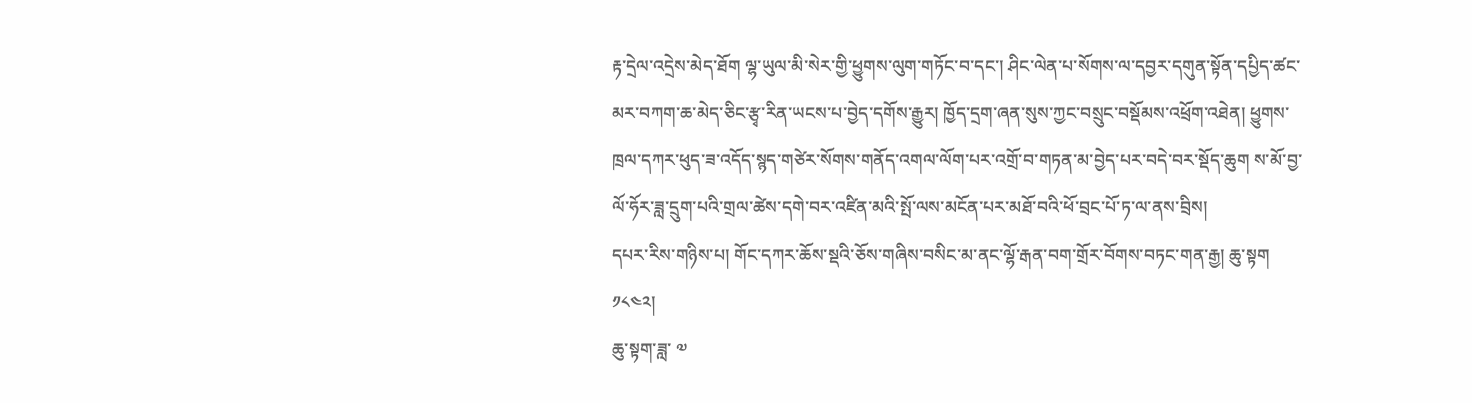རྟ་དྲེལ་འདྲེས་མེད་ཐོག ལྷ་ཡུལ་མི་སེཪ་གྱི་ཕྱུགས་ལུག་གཏོང་བ་དང་། ཤིང་ལེན་པ་སོགས་ལ་དབྱཪ་དགུན་སྟོན་དཔྱིད་ཚང་མཪ་བཀག་ཆ་མེད་ཅིང་རྩྭ་ཪིན་ཡངས་པ་བྱེད་དགོས་རྒྱུཪ། ཁྱོད་དྲག་ཞན་སུས་ཀྱང་བསྲུང་བསྡོམས་འཕྲོག་འཐེན། ཕྱུགས་ཁྲལ་དཀཪ་ཕུད་ཟ་འདོད་སྙད་གཙེཪ་སོགས་གནོད་འགལ་ལོག་པཪ་འགྲོ་བ་གཏན་མ་བྱེད་པཪ་བདེ་བཪ་སྡོད་ཆུག ས་མོ་བྱ་ལོ་ཧོཪ་ཟླ་དྲུག་པའི་གྲལ་ཚེས་དགེ་བཪ་འཛིན་མའི་སྤོ་ལས་མངོན་པཪ་མཐོ་བའི་ཕོ་བྲང་པོ་ཏ་ལ་ནས་བྲིས།
དཔར་རིས་གཉིས་པ། གོང་དཀར་ཆོས་སྡའི་ཅོས་གཞིས་བསིང་མ་ནང་ལྷོ་རྒན་བག་གྲོར་བོགས་བཏང་གན་རྒྱ། ཆུ་སྟག ༡༨༤༢།
ཆུ་སྟག་ཟླ་ ༧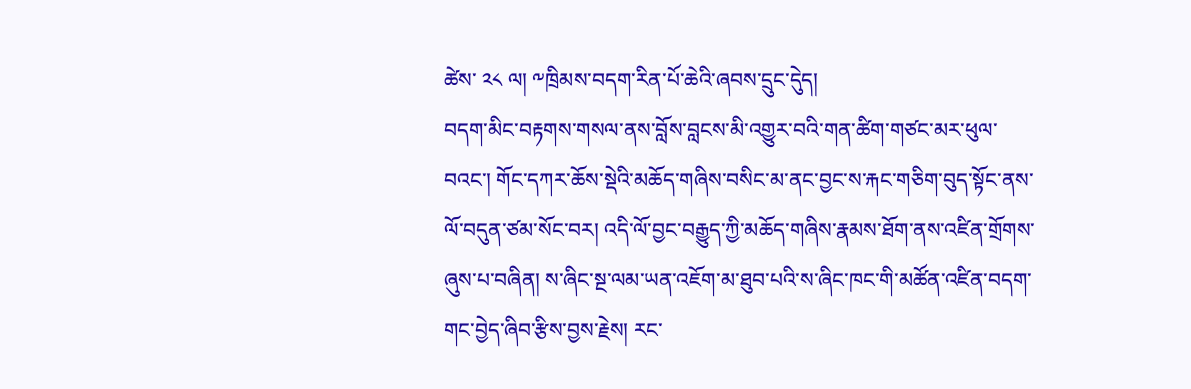ཚེས་ ༢༨ ལ། ༸ཁྲིམས་བདག་རིན་པོ་ཆེའི་ཞབས་དྲུང་དེུད།
བདག་མིང་བརྟགས་གསལ་ནས་བློས་བླངས་མི་འགྱུར་བའི་གན་ཚིག་གཙང་མར་ཕུལ་བའང་། གོང་དཀར་ཆོས་སྡེའི་མཆོད་གཞིས་བསིང་མ་ནང་བྱང་ས་རྐང་གཅིག་བུད་སྟོང་ནས་ལོ་བདུན་ཙམ་སོང་བར། འདི་ལོ་བྱང་བརྒྱུད་ཀྱི་མཆོད་གཞིས་རྣམས་ཐོག་ནས་འཛིན་གྲོགས་ཞུས་པ་བཞིན། ས་ཞིང་སྔ་ལམ་ཡན་འཇོག་མ་ཐུབ་པའི་ས་ཞིང་ཁང་གི་མཚོན་འཛིན་བདག་གང་བྱེད་ཞིབ་རྩིས་བྱས་རྗེས། རང་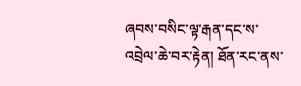ཞབས་བསིང་ལྟ་རྒན་དང་ས་འབྲེལ་ཆེ་བར་རྟེན། ཐོན་རང་ནས་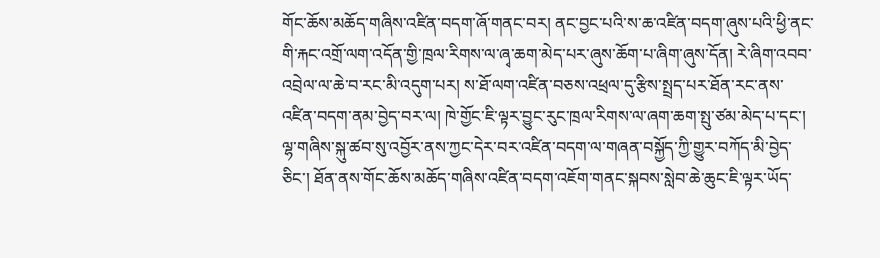གོང་ཆོས་མཆོད་གཞིས་འཛིན་བདག་ཞོ་གནང་བར། ནང་བྱང་པའི་ས་ཆ་འཛིན་བདག་ཞུས་པའི་ཕྱི་ནང་གི་རྐང་འགྲོ་ལག་འདོན་གྱི་ཁྲལ་རིགས་ལ་ཞྭ་ཆག་མེད་པར་ཞུས་ཆོག་པ་ཞིག་ཞུས་དོན། རེ་ཞིག་འབབ་འབྲེལ་ལ་ཆེ་བ་རང་མི་འདུག་པར། ས་ཐོ་ལག་འཛིན་བཅས་འཕྲལ་དུ་རྩིས་སྤྲད་པར་ཐོན་རང་ནས་འཛིན་བདག་ནམ་བྱེད་བར་ལ། ཁེ་གྱོང་ཇི་ལྟར་བྱུང་རུང་ཁྲལ་རིགས་ལ་ཞག་ཆག་སྤུ་ཙམ་མེད་པ་དང་། ལྷ་གཞིས་སྐུ་ཚབ་སུ་འབྱོར་ནས་ཀྱང་དེར་བར་འཛིན་བདག་ལ་གཞན་བསྐྱོད་ཀྱི་གྱུར་བཀོད་མི་བྱེད་ཅིང་། ཐོན་ནས་གོང་ཆོས་མཆོད་གཞིས་འཛིན་བདག་འཇོག་གནང་སྐབས་སླེབ་ཆེ་ཆུང་ཇི་ལྟར་ཡོད་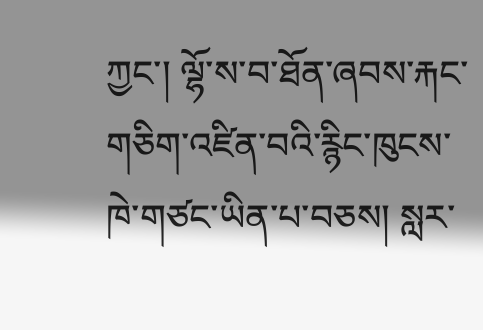ཀྱང་། ལྷོ་ས་བ་ཐོན་ཞབས་རྐང་གཅིག་འཛིན་བའི་རྙིང་ཁུངས་ཁེ་གཙང་ཡིན་པ་བཅས། སླར་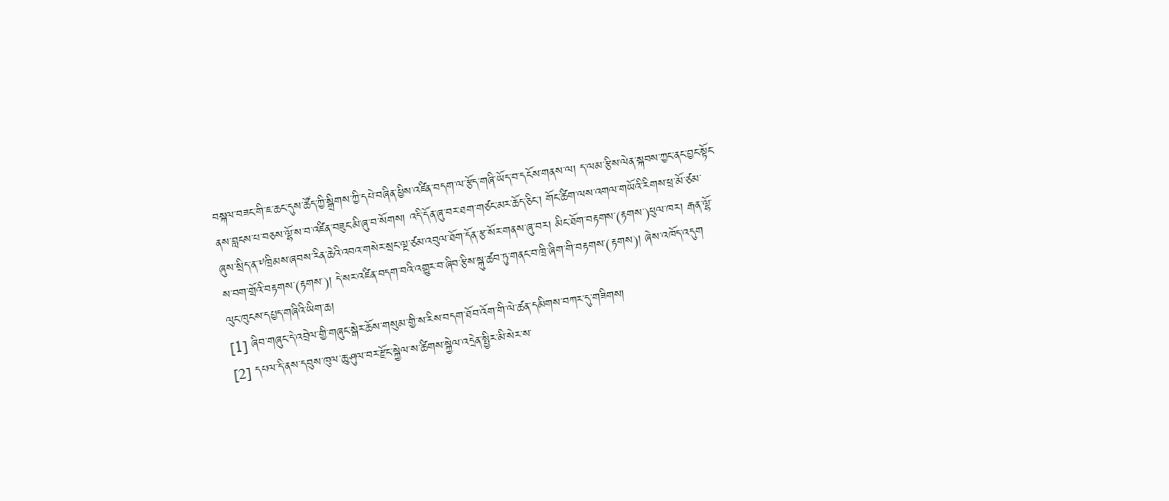བསྐལ་བཟང་གི་ཇ་ཆང་དུས་ཚོད་ཀྱི་སྒྲིགས་ཀྱི་དཔེ་བཞིན་ཕྱིས་འཛིན་བདག་ལ་རྩོད་གཞི་ཡོད་བ་དངོས་གནས་ལ། ད་ལམ་རྩིས་ལེན་སྐབས་ཀྱང་ནང་བྱང་སྟོང་ནས་བླངས་པ་བཅས་ལྷོ་ས་བ་འཛིན་བཟུང་མི་ཞུ་བ་སོགས། འདི་དོན་ཞུ་བར་ཐག་གཙང་མར་ཆོད་ཅིང་། གོང་ཚིག་ལས་འགལ་གཡོའི་རིགས་ཕྲ་མོ་ཙམ་ཞུས་སྲིད་ན་༸ཁྲིམས་ཞབས་རིན་ཆེའི་འབའ་གསེར་སྲང་ལྔ་ཙམ་འབུལ་ཐོག་དོན་རྩ་སོར་གནས་ཞུ་བར། མིང་ཐོག་བརྟགས་(རྟགས་)ཕུལ་ཁར། རྒན་ལྷོ་ས་བག་གྲོའི་བརྟགས་(རྟགས་)། དེ་སར་འཛིན་བདག་བའི་འགྱུར་བ་ཞིབ་རྩིས་སྐུ་ཚབ་ཏུ་གནང་བ་ཁྲི་ཞིག་གི་བརྟགས་(རྟགས)། ཞེས་འཁོད་འདུག
ལུང་ཁུངས་དཔྱད་གཞིའི་ཡིག་ཆ།
[1] ཞིབ་གཞུང་དེ་འབྲེལ་གྱི་གཞུང་སྒེར་ཆོས་གསུམ་གྱི་ས་རིས་བདག་ཐོབ་འོག་གི་ལེ་ཚན་དམིགས་བཀར་དུ་གཟིགས།
[2] དཔལ་དི་ནས་དབུས་ཁུལ་ཆུ་ཤུལ་བར་རྫོང་སྐྱེལ་ས་ཚིགས་སྐྱེལ་འདྲེན་སྤྱིར་མི་སེར་ས་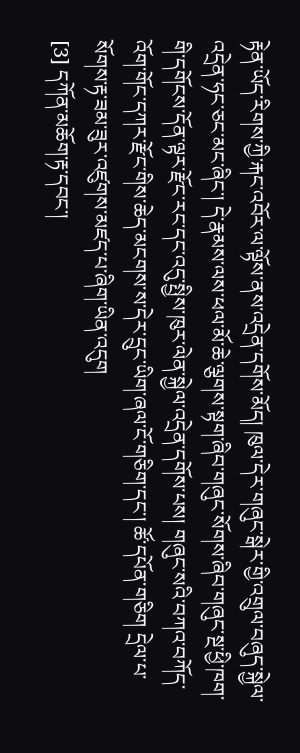རྟེན་ཡོད་རིགས་ཀྱི་རྐང་འབོར་ལ་ལྟོས་ནས་འདྲེན་དགོས་མོད། ཁུལ་དེར་གཞུང་སྒེར་གྱི་འགྲུལ་བཞུད་སྐྱེལ་འདྲེན་ཧང་ཅང་མང་ཞིང་། དེ་རྣམས་ལས་ཕལ་མོ་ཆེ་ལྕགས་སྟག་ཞིབ་གཞུང་སོགས་ཞིབ་གཞུང་སྔ་ཕྱི་ཁག་གི་དགོངས་དོན་ལྟར་རྫོང་རང་དང་འདུ་སྤྱིས་ཁུར་ལེན་སྐྱེལ་འདྲེན་དགོས་པས། གཞུང་སའི་བཀའ་བཀོད་འོག་གོང་དཀར་རྫོང་གིས་ཆེད་མངགས་ས་དེར་དྲུང་ཡིག་ཞལ་ངོ་གཅིག་དང་། ཚོ་དཔོན་གཅིག དྲེལ་པ་སོགས་རྟ་ཟམ་ཟུར་འཛུགས་མཛད་པ་ཞིག་ཡིན་འདུག
[3] དཀོན་མཆོག་རྟ་དབང་།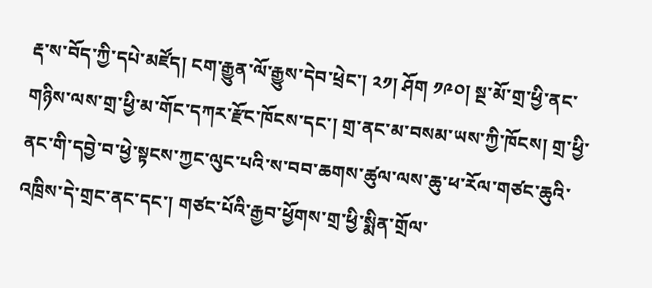རྡ་ས་བོད་ཀྱི་དཔེ་མཛོད། ངག་རྒྱུན་ལོ་རྒྱུས་དེབ་ཕྲེང་། ༢༡། ཤོག ༡༩༠། སྔ་མོ་གྲ་ཕྱི་ནང་གཉིས་ལས་གྲ་ཕྱི་མ་གོང་དཀར་རྫོང་ཁོངས་དང་། གྲ་ནང་མ་བསམ་ཡས་ཀྱི་ཁོངས། གྲ་ཕྱི་ནང་གི་དབྱེ་བ་ཕྱེ་སྟངས་ཀྱང་ལུང་པའི་ས་བབ་ཆགས་ཚུལ་ལས་ཆུ་ཕ་རོལ་གཙང་ཆུའི་འཁྲིས་དེ་གྲང་ནང་དང་། གཙང་པོའི་རྒྱབ་ཕྱོགས་གྲ་ཕྱི་སྨིན་གྲོལ་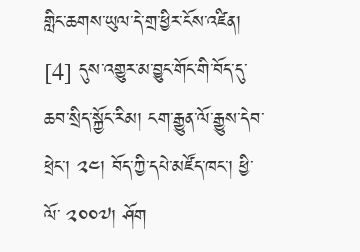གླིང་ཆགས་ཡུལ་དེ་གྲ་ཕྱིར་ངོས་འཛིན།
[4] དུས་འགྱུར་མ་བྱུང་གོང་གི་བོད་དུ་ཆབ་སྲིད་སྐྱོང་རིམ། ངག་རྒྱུན་ལོ་རྒྱུས་དེབ་ཕྲེང་། ༢༤། བོད་ཀྱི་དཔེ་མཛོད་ཁང་། ཕྱི་ལོ་ ༢༠༠༧། ཤོག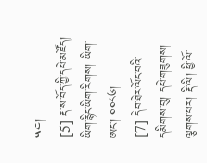༥༤།
[5] རྡ་ས་བོད་ཀྱི་དཔེ་མཛོད། ཡིག་རྙིང་ཡིག་རིགས། ཡིག་ཨང་། ༠༠༨༦།
[7] དེབ་ཐེར་ལོང་བའི་དམིགས་བུ། དཔེ་གཟུགས། ལྕགས་པར། རྡི་ལི། ཕྱི་ལོ་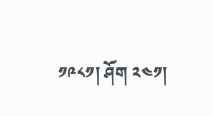༡༩༨༡། ཤོག ༢༤༡།